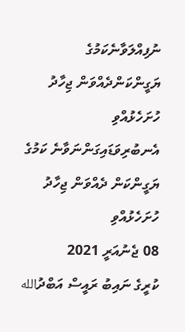ނުފިއްލަވާނެކަމުގެ ޔަގީންކަންދެއްވަން ޖިހާދު ހުށަހެޅުއްވި
އެނބުރިވަޑައިގަންނަވާނެ ކަމުގެ ޔަގީންކަން ދެއްވަން ޖިހާދު ހުށަހެޅުއްވި
08 ޖެނުއަރީ 2021
ކުރީގެ ނައިބު ރައީސް އަބްދުالله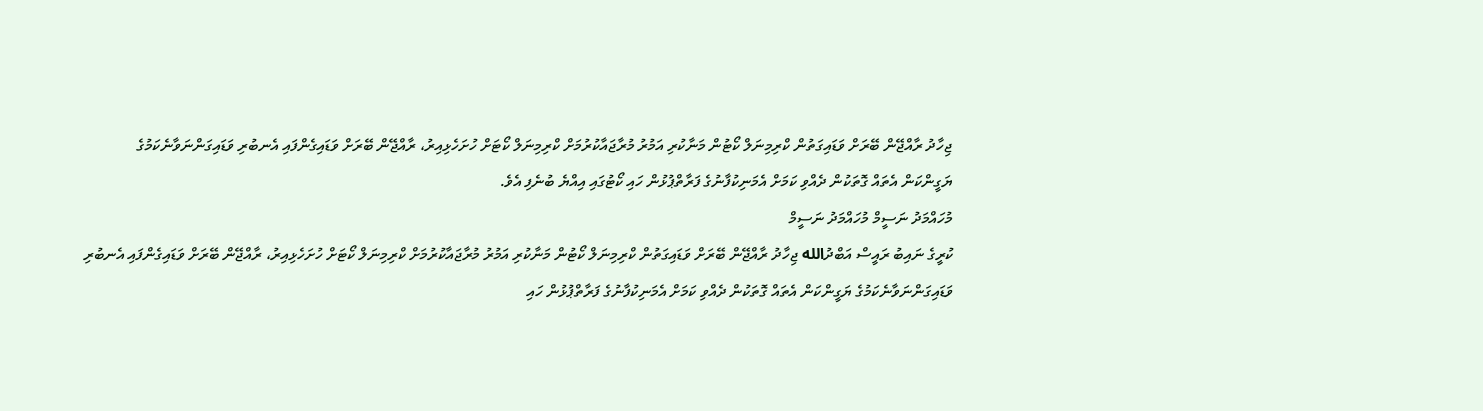ޖިހާދު ރާއްޖޭން ބޭރަށް ވަޑައިގަތުން ކްރިމިނަލް ކޯޓުން މަނާކުރި އަމުރު މުރާޖައާކުރުމަށް ކްރިމިނަލް ކޯޓަށް ހުށަހެޅިއިރު، ރާއްޖޭން ބޭރަށް ވަޑައިގެންފައި އެނބުރި ވަޑައިގަންނަވާނެކަމުގެ ޔަގީންކަން އެތައް ގޮތަކުން ދެއްވި ކަމަށް އެމަނިކުފާނުގެ ފަރާތްޕުޅުން ހައި ކޯޓުގައި އިއްޔެ ބުނެފި އެވެ.
މުހައްމަދު ނަސީމް މުހައްމަދު ނަސީމް
ކުރީގެ ނައިބު ރައީސް އަބްދުالله ޖިހާދު ރާއްޖޭން ބޭރަށް ވަޑައިގަތުން ކްރިމިނަލް ކޯޓުން މަނާކުރި އަމުރު މުރާޖައާކުރުމަށް ކްރިމިނަލް ކޯޓަށް ހުށަހެޅިއިރު، ރާއްޖޭން ބޭރަށް ވަޑައިގެންފައި އެނބުރި ވަޑައިގަންނަވާނެކަމުގެ ޔަގީންކަން އެތައް ގޮތަކުން ދެއްވި ކަމަށް އެމަނިކުފާނުގެ ފަރާތްޕުޅުން ހައި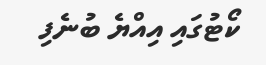ކޯޓުގައި އިއްޔެ ބުނެފި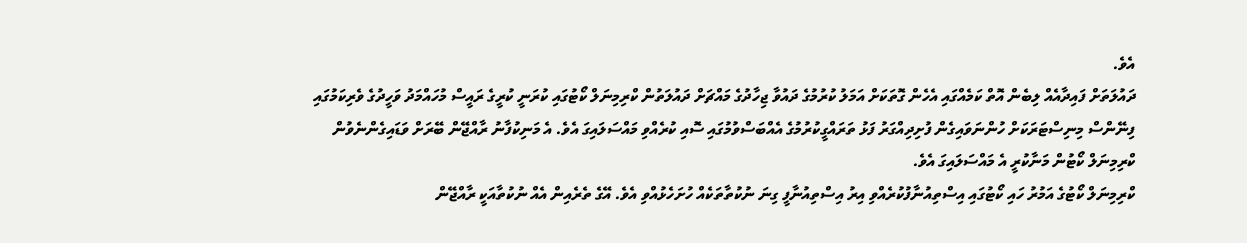އެވެ.
ދައުލަތަށް ފައިދާއެއް ލިބެން އޮތް ކަމެއްގައި އެހެން ގޮތަކަށް އަމަލު ކުރުމުގެ ދައުވާ ޖިހާދުގެ މައްޗަށް ދައުލަތުން ކްރިމިނަލް ކޯޓުގައި ކުރަނީ ކުރީގެ ރައީސް މުހައްމަދު ވަހީދުގެ ވެރިކަމުގައި ފިނޭންސް މިނިސްޓަރަކަށް ހުންނަވައިގެން ފުށިދިއްގަރު ފަޅު ތަރައްގީކުރުމުގެ އެއްބަސްވުމުގައި ސޮއި ކުރެއްވި މައްސަލައިގަ އެވެ. އެ މަނިކުފާނު ރާއްޖޭން ބޭރަށް ވަޑައިގެންނެވުން ކްރިމިނަލް ކޯޓުން މަނާކުރީ އެ މައްސަލައިގަ އެވެ.
ކްރިމިނަލް ކޯޓުގެ އަމުރު ހައި ކޯޓުގައި އިސްތިއުނާފުކުރެއްވި އިރު އިސްތިއުނާފީ ގިނަ ނުކުތާތަކެއް ހުށަހެޅުއްވި އެވެ. އޭގެ ތެރެއިން އެއް ނުކުތާއަކީ ރާއްޖޭން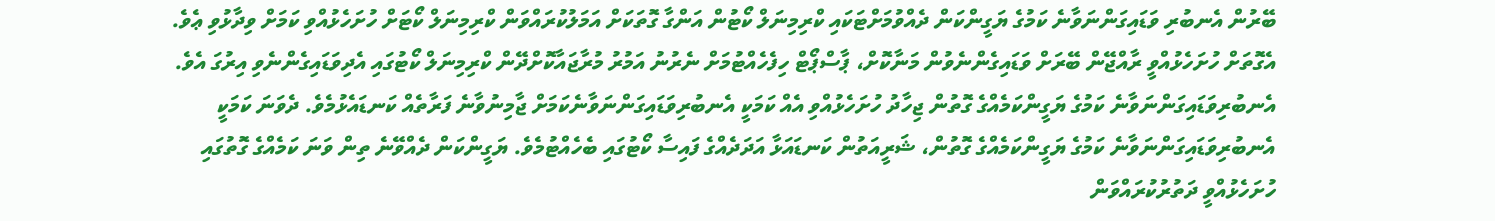ބޭރުން އެނބުރި ވަޑައިގަންނަވާނެ ކަމުގެ ޔަގީންކަން ދެއްވުމަށްޓަކައި ކްރިމިނަލް ކޯޓުން އަންގާ ގޮތަކަށް އަމަލުކުރައްވަން ކްރިމިނަލް ކޯޓަށް ހުށަހެޅުއްވި ކަމަށް ވިދާޅުވި ޢެވެ. އެގޮތަށް ހުށަހެޅުއްވީ ރާއްޖޭން ބޭރަށް ވަޑައިގެންނެވުން މަނާކޮށް، ޕާސްޕޯޓް ހިފެހެއްޓުމަށް ނެރުނު އަމުރު މުރާޖައާކޮށްދޭން ކްރިމިނަލް ކޯޓުގައި އެދިވަޑައިގެންނެވި އިރުގަ އެވެ.
އެނބުރިވަޑައިގަންނަވާނެ ކަމުގެ ޔަގީންކަމެއްގެ ގޮތުން ޖިހާދު ހުށަހެޅުއްވި އެއް ކަމަކީ އެނބުރިވަޑައިގަންނަވާނެކަމަށް ޖާމިނުވާނެ ފަރާތެއް ކަނޑައެޅުމެވެ. ދެވަނަ ކަމަކީ އެނބުރިވަޑައިގަންނަވާނެ ކަމުގެ ޔަގީންކަމެއްގެ ގޮތުން، ޝަރީއަތުން ކަނޑައަޅާ އަދަދެއްގެ ފައިސާ ކޯޓުގައި ބެހެއްޓުމެވެ. ޔަގީންކަން ދެއްވޭނެ ތިން ވަނަ ކަމެއްގެ ގޮތުގައި ހުށަހެޅުއްވީ ދަތުރުކުރައްވަން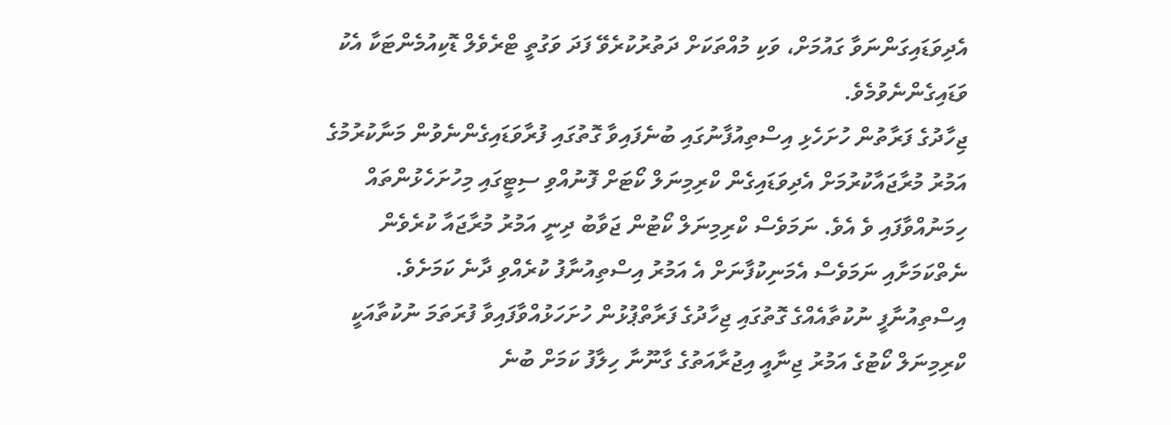އެދިވަޑައިގަންނަވާ ގައުމަށް، ވަކި މުއްތަކަށް ދަތުރުކުރެވޭ ފަދަ ވަގުތީ ޓްރެވެލް ޑޮކިއުމެންޓަކާ އެކު ވަޑައިގެންނެވުމެވެ.
ޖިހާދުގެ ފަރާތުން ހުށަހެޅި އިސްތިއުފާނުގައި ބުނެފައިވާ ގޮތުގައި ފުރާވަޑައިގެންނެވުން މަނާކުރުމުގެ އަމުރު މުރާޖައާކުރުމަށް އެދިވަޑައިގެން ކްރިމިނަލް ކޯޓަށް ފޮނުއްވި ސިޓީގައި މިހުށަހެޅުންތައް ހިމަނުއްވާފައި ވެ އެވެ. ނަމަވެސް ކްރިމިނަލް ކޯޓުން ޖަވާބު ދިނީ އަމުރު މުރާޖައާ ކުރެވެން ނެތްކަމަށާއި ނަމަވެސް އެމަނިކުފާނަށް އެ އަމުރު އިސްތިއުނާފު ކުރެއްވި ދާނެ ކަމަށެވެ.
އިސްތިއުނާފީ ނުކުތާއެއްގެ ގޮތުގައި ޖިހާދުގެ ފަރާތްޕުޅުން ހުށަހަޅުއްވާފައިވާ ފުރަތަމަ ނުކުތާއަކީ ކްރިމިނަލް ކޯޓުގެ އަމުރު ޖިނާއީ އިޖުރާއަތުގެ ގާނޫނާ ހިލާފު ކަމަށް ބުނެ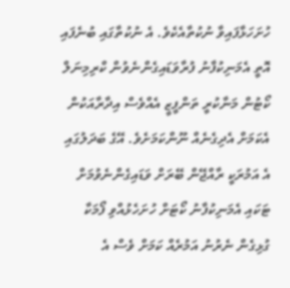ހުށަހަޅާފައިވާ ނުކުތާއެކެވެ. އެ ނުކުތާގައި ބުނެފައި އޮތީ އެމަނިކުފާނު ފުރާވަޑައިގެންނެވުން ކްރިމިނަލް ކޯޓުން މަނާކުރީ ތަންފީޒީ އެއްވެސް އިދާރާއަކުން އެކަމަށް އެދިގެނެއް ނޫންކަމަށެވެ. އޭގެ ބަދަލުގައި އެ އަމުރަކީ ރާއްޖޭން ބޭރަށް ވަޑައިގެންނެވުމަށް ޓަކައި އެމަނިކުފާނު ކޯޓަށް ހުށަހެޅުއްވި ފޯމަކާ ގުޅިގެން ނެރުނު އަމުރެއް ކަމަށް ވެސް އެ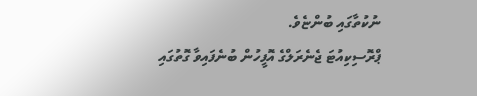ނުކުތާގައި ބުންޏެވެ.
ޕްރޮސިކިއުޓަ ޖެނެރަލްގެ އޮފީހުން ބުނެފައިވާ ގޮތުގައި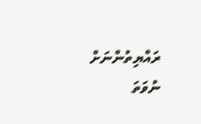ރައްޔިތުންނަށް ނުވަތަ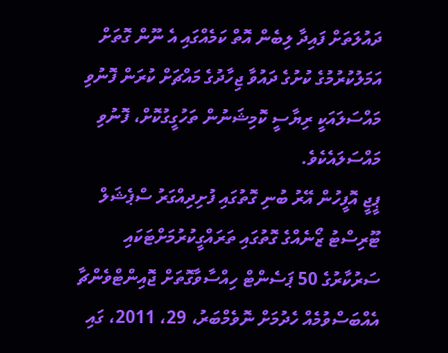ދައުލަތަށް ފައިދާ ލިބެން އޮތް ކަމެއްގައި އެ ނޫން ގޮތަށް އަމަލުކުރުމުގެ ކުށުގެ ދައުވާ ޖިހާދުގެ މައްޗަށް ކުރަން ފޮނުވި މައްސަލައަކީ ރިޔާސީ ކޮމިޝަނުން ތަހުގީގުކޮށް، ފޮނުވި މައްސަލައެކެވެ.
ޕީޖީ އޮފީހުން އޭރު ބުނި ގޮތުގައި ފުށިދިއްގަރު ސްޕެޝަލް ޓޫރިސްޓު ޒޯނެއްގެ ގޮތުގައި ތަރައްގީކުރުމަށްޓަކައި ސަރުކާރުގެ 50 ޕަސެންޓް ހިއްސާވާގޮތަށް ޖޮއިންޓްވެންޗާ އެއްބަސްވުމެއް ހެދުމަށް ނޮވެމްބަރު، 29، 2011، ގައި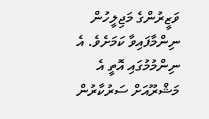ވަޒީރުންގެ މަޖިލީހުން ނިންމާފައިވާ ކަމަށެވެ. އެ ނިންމުމުގައި އޮތީ އެ މަޝްރޫއަށް ސަރުކާރުން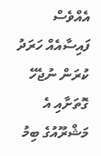އެއްވެސް ފައިސާއެއް ހަރަދު ކުރަން ނުޖެހޭ ގޮތަށާއި އެ މަޝްރޫއުގެ ބިމު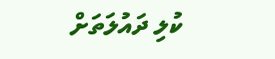ކުލި ދައުލަތަށް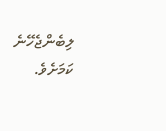ލިބެންޖެހޭނެ ކަމަށެވެ.